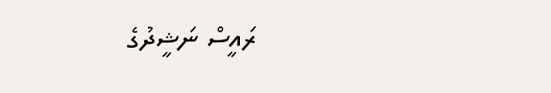ރައީސް ނަޝީދުގެ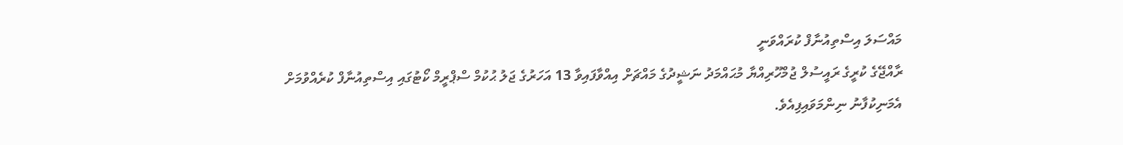މައްސަލަ އިސްތިއުނާފް ކުރައްވަނީ
ރާއްޖޭގެ ކުރީގެ ރައީސުލް ޖުމްހޫރިއްޔާ މުޙައްމަދު ނަޝީދުގެ މައްޗަށް އިއްވާފައިވާ 13 އަހަރުގެ ޖަލު ޙުކުމް ސްޕްރީމް ކޯޓުގައި އިސްތިއުނާފް ކުރެއްވުމަށް އެމަނިކުފާނު ނިންމަވައިފިއެވެ.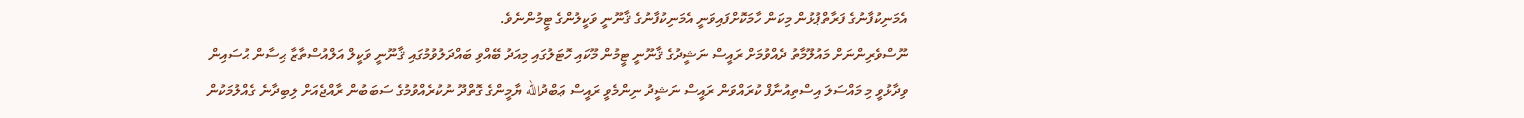އެމަނިކުފާނުގެ ފަރާތްޕުޅުން މިކަން ހާމަކޮށްފައިވަނީ އެމަނިކުފާނުގެ ޤާނޫނީ ވަކީލުންގެ ޓީމުންނެވެ.
ނޫސްވެރިންނަށް މައުލޫމާތު ދެއްވުމަށް ރައީސް ނަޝީދުގެ ޤާނޫނީ ޓީމުން މޫކައި ހޮޓަލުގައި މިއަދު ބޭއްވި ބައްދަލުވުމުގައި ޤާނޫނީ ވަކީލް އަލްއުސްތާޒާ ޙިސާން ޙުސައިން ވިދާޅުވީ މި މައްސަލަ އިސްތިއުނާފް ކުރައްވަން ރައީސް ނަޝީދު ނިންމެވީ ރައީސް ޢަބްދުالله ޔާމީންގެ ގޮތްދޫ ނުކުރެއްވުމުގެ ސަބަބުން ރާއްޖެއަށް ލިބިދާނެ ގެއްލުމަކުން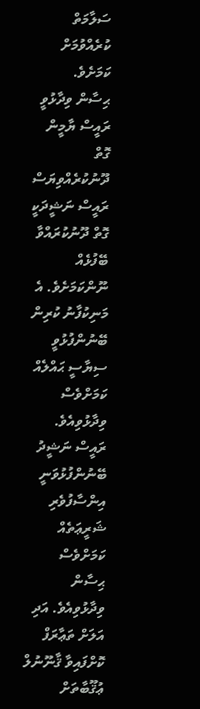ސަލާމަތް ކުރެއްވުމަށް ކަމަށެވެ.
ޙިސާން ވިދާޅުވީ ރައީސް ޔާމީން ގޮތް ދޫނުކުރެއްވިޔަސް ރައީސް ނަޝީދަކީ ގޮތް ދޫނުކުރައްވާ ބޭފުޅެއް ނޫންކަމަށެވެ. އެ މަނިކުފާނު ކުރިން ބޭނުންފުޅުވީ ސިޔާސީ ޙައްލެއް ކަމަށްވެސް ވިދާޅުވިއެވެ.
ރައީސް ނަޝީދު ބޭނުންފުޅުވަނީ އިންސާފުވެރި ޝަރީޢަތެއް ކަމަށްވެސް ޙިސާން ވިދާޅުވިއެވެ. އަދި އަލަށް ތަޢާރަފް ކޮށްފައިވާ ޤާނޫނުލް ޢުޤޫބާތަށް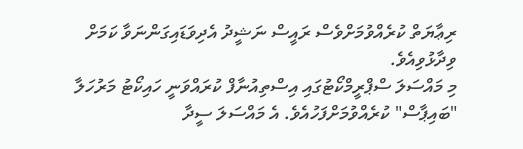ރިޢާޔަތް ކުރެއްވުމަށްވެސް ރައީސް ނަޝީދު އެދިވަޑައިގަންނަވާ ކަމަށް ވިދާޅުވިއެވެ.
މި މައްސަލަ ސްޕްރީމްކޯޓުގައި އިސްތިއުނާފް ކުރައްވަނީ ހައިކޯޓު މަރުހަލާ "ބައިޕާސް" ކުރެއްވުމަށްފަހުއެވެ. އެ މައްސަލަ ސީދާ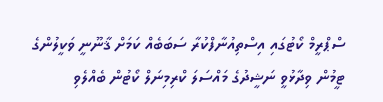ސްޕްރީމް ކޯޓުގައި އިސްތިއުނާފްކުރާ ސަބަބެއް ކަމަށް ޤާނޫނީ ވަކީލުންގެ ޓީމުން ވިދާޅުވީ ނަޝީދުގެ މައްސަލަ ކްރިމިނަލް ކޯޓުން ބެއްލެވި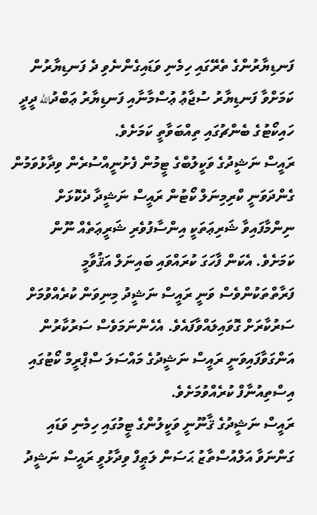ފަނޑިޔާރުންގެ ތެރޭގައި ހިމެނި ވަޑައިގެންނެވި ދެ ފަނޑިޔާރުން ކަމަށްވާ ފަނޑިޔާރު ސުޖާޢު ޢުސްމާނާއި ފަނޑިޔާރު ޢަބްދުالله ދީދީ ހައިކޯޓުގެ ބެންޗުގައި ތިއްބަވާތީ ކަމަށެވެ.
ރައީސް ނަޝީދުގެ ވަކީލުބްގެ ޓީމުން ފެށުނީއްސުރެން ވިދާޅުވަމުން ގެންދަވަނީ ކްރިމިނަލް ކޯޓުން ރައީސް ނަޝީދާ ދެކޮޅަށް ނިންމާފައިވާ ޝަރިޢަތަކީ އިންސާފުވެރި ޝަރީޢަތެއް ނޫން ކަމަށެވެ. އެކަން ފާހަގަ ކުރައްވައި ބައިނަލް އަޤުވާމީ ފަރާތްތަކުންވެސް ވަނީ ރައީސް ނަޝީދު މިނިވަން ކުރެއްވުމަށް ސަރުކާރަށް ގޮވައިލައްވާފައެވެ. އެހެންނަމަވެސް ސަރުކާރުން އަންގަވާފައިވަނީ ރައީސް ނަޝީދުގެ މައްސަލަ ސްޕްރީމް ކޯޓުގައި އިސްތިއުނާފް ކުރެއްވުމަށެވެ.
ރައީސް ނަޝީދުގެ ޤާނޫނީ ވަކީލުންގެ ޓީމުގައި ހިމެނި ވަޑައި ގަންނަވާ އަލްއުސްތާޒު ޙަސަން ލަޠީފް ވިދާޅުވީ ރައީސް ނަޝީދު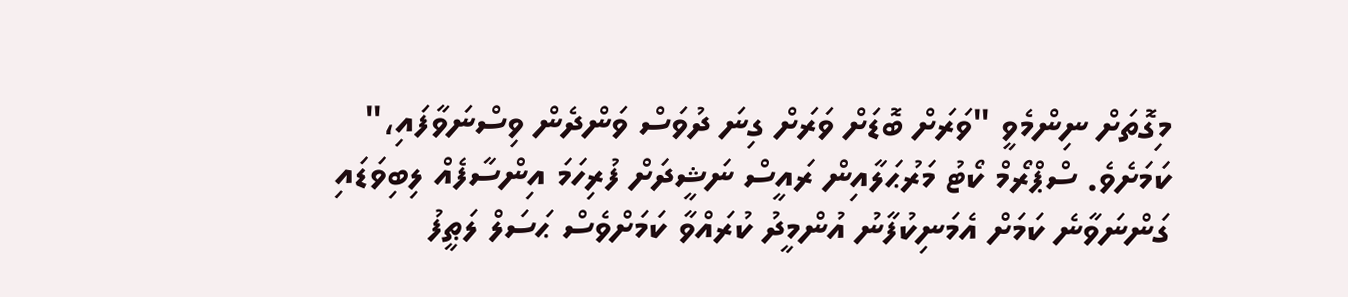މިގޮތަށް ނިންމެވީ "ވަރަށް ބޮޑަށް ވަރަށް ގިނަ ދުވަސް ވަންދެން ވިސްނަވާފައި،" ކަމަށެވެ. ސްޕްރޯމް ކޯޓު މަރުޙަލާއިން ރައީސް ނަޝީދަށް ފުރިހަމަ އިންސާފެއް ލިބިވަޑައި ގަންނަވާނެ ކަމަށް އެމަނިކުފާނު އުންމީދު ކުރައްވާ ކަމަށްވެސް ޙަސަލް ލަޠީފު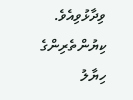ވިދާޅުވިއެވެ.
ކިޔުންތެރިންގެ ހިޔާލު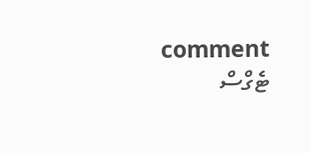comment
ޓެގްސް